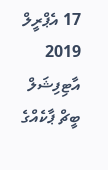17 އެޕްރީލް 2019
އާޓިފިޝަލް ބީޗް ޕާކެއްގެ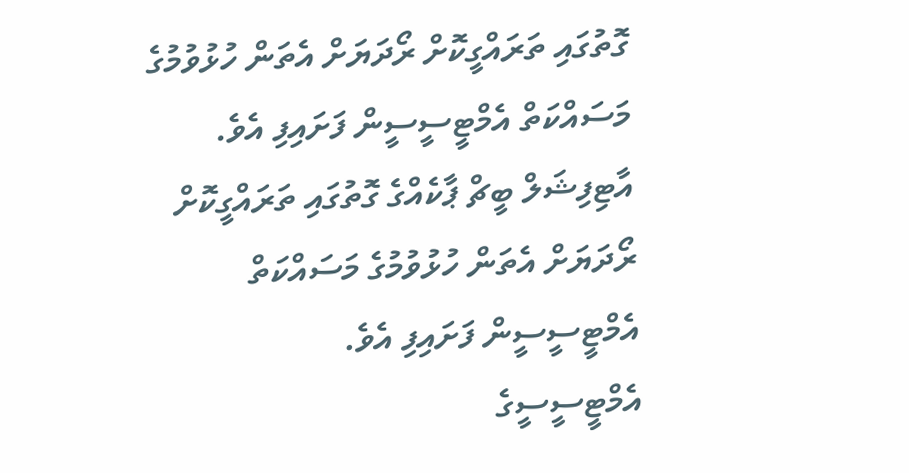ގޮތުގައި ތަރައްގީކޮށް ރޯދަޔަށް އެތަން ހުޅުވުމުގެ މަސައްކަތް އެމްޓީސީސީން ފަށައިފި އެވެ.
އާޓިފިޝަލް ބީޗް ޕާކެއްގެ ގޮތުގައި ތަރައްގީކޮށް ރޯދަޔަށް އެތަން ހުޅުވުމުގެ މަސައްކަތް އެމްޓީސީސީން ފަށައިފި އެވެ.
އެމްޓީސީސީގެ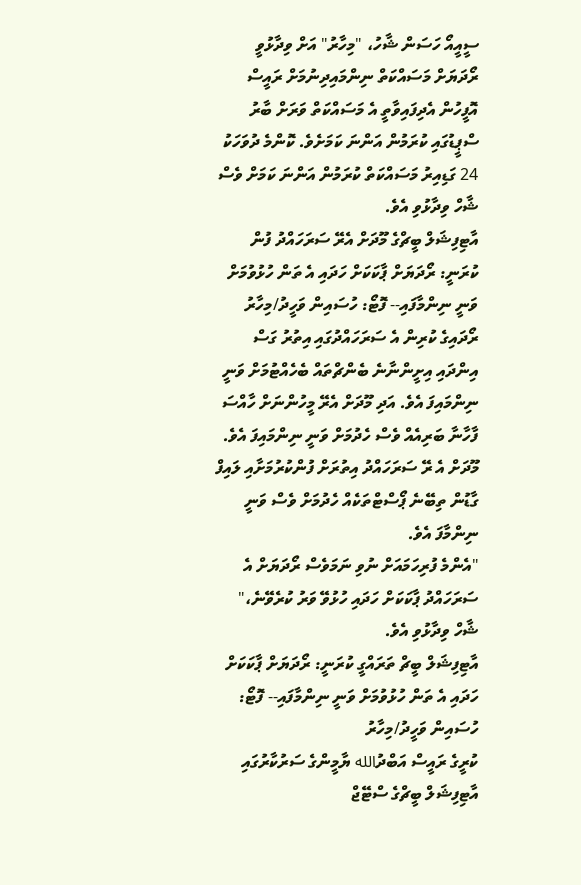ސީއީއޯ ހަސަން ޝާހު، "މިހާރު" އަށް ވިދާޅުވީ ރޯދަޔަށް މަސައްކަތް ނިންމައިދިނުމަށް ރައީސް އޮފީހުން އެދިފައިވާތީ އެ މަސައްކަތް ވަރަށް ބާރު ސްޕީޑުގައި ކުރަމުން އަންނަ ކަމަށެވެ. ކޮންމެ ދުވަހަކު 24 ގަޑިއިރު މަސައްކަތް ކުރަމުން އަންނަ ކަމަށް ވެސް ޝާހް ވިދާޅުވި އެވެ.
އާޓިފިޝަލް ބީޗްގެ މޫދަށް އެރޭ ސަރަހައްދު ފުން ކުރަނީ: ރޯދަޔަށް ޕާކަކަށް ހަދައި އެ ތަން ހުޅުވުމަށް ވަނީ ނިންމާފައި-- ފޮޓޯ: ހުސައިން ވަހީދު/މިހާރު
ރޯދައިގެ ކުރިން އެ ސަރަހައްދުގައި އިތުރު ގަސް އިންދައި އިށީންނާނެ ބެންޗްތައް ބެހެއްޓުމަށް ވަނީ ނިންމައިފަ އެވެ. އަދި މޫދަށް އެރޭ މީހުންނަށް ހާއްސަ ފާހާނާ ބަރިއެއް ވެސް ހެދުމަށް ވަނީ ނިންމައިފަ އެވެ. މޫދަށް އެ ރޭ ސަރަހައްދު އިތުރަށް ފުންކުރުމަށާއި ލައިފް ގާޑުން ތިބޭނެ ޕޯސްޓްތަކެއް ހެދުމަށް ވެސް ވަނީ ނިންމާފަ އެވެ.
"އެންމެ ފުރިހަމައަށް ނުވި ނަމަވެސް ރޯދަޔަށް އެ ސަރަހައްދު ޕާކަކަށް ހަދައި ހުޅުވޭ ވަރު ކުރެވޭނެ،" ޝާހް ވިދާޅުވި އެވެ.
އާޓިފިޝަލް ބީޗް ތަރައްގީ ކުރަނީ: ރޯދަޔަށް ޕާކަކަށް ހަދައި އެ ތަން ހުޅުވުމަށް ވަނީ ނިންމާފައި-- ފޮޓޯ: ހުސައިން ވަހީދު/މިހާރު
ކުރީގެ ރައީސް އަބްދުالله ޔާމީންގެ ސަރުކާރުގައި އާޓިފިޝަލް ބީޗްގެ ސްޓޭޖް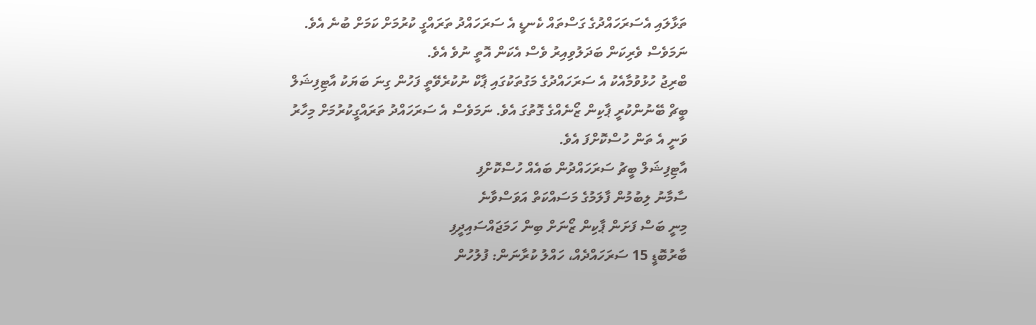ތަޅާލައި އެސަރަހައްދުގެ ގަސްތައް ކެނޑީ އެ ސަރަހައްދު ތަރައްގީ ކުރުމަށް ކަމަށް ބުނެ އެވެ. ނަމަވެސް ވެރިކަން ބަދަލުވިއިރު ވެސް އެކަން އޮތީ ނުވެ އެވެ.
ބްރިޖު ހުޅުވުމާއެކު އެ ސަރަހައްދުގެ މަގުތަކުގައި ޕާކް ނުކުރެވޭތީ ފަހުން ގިނަ ބަޔަކު އާޓިފިޝަލް ބީޗް ބޭނުންކުރީ ޕާކިން ޒޯނެއްގެ ގޮތުގަ އެވެ. ނަމަވެސް އެ ސަރަހައްދު ތަރައްގީކުރުމަށް މިހާރު ވަނީ އެ ތަން ހުސްކޮށްފަ އެވެ.
އާޓިފިޝަލް ބީޗު ސަރަހައްދުން ބައެއް ހުސްކޮށްފި
ސާމާނު ލިބުމުން ފާލަމުގެ މަސައްކަތް އަވަސްވާނެ
މިނީ ބަސް ފަށަން ޕާކިން ޒޯނަށް ބިން ހަމަޖައްސައިދީފި
ބާރުބޮޑީ 15 ސަރަހައްދެއް، ހައްލު ކުރާނަން: ފުލުހުން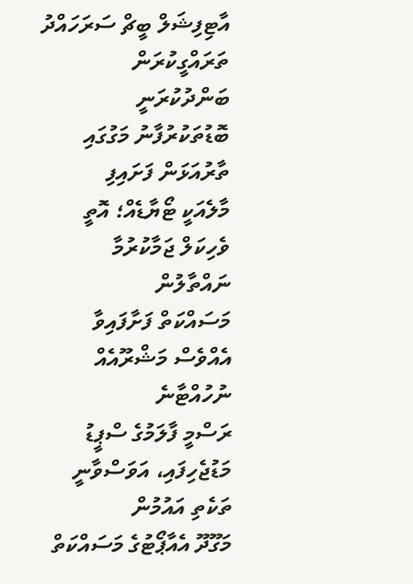އާޓިފިޝަލް ބީޗް ސަރަހައްދު ތަރައްގީކުރަން ބަންދުކުރަނީ
ބޮޑުތަކުރުފާނު މަގުގައި ތާރުއަޅަން ފަށައިފި
މާލެއަކީ ޓޯޔާޑެއް؛ އޮތީ ވެހިކަލް ޖަމާކުރުމާ ނައްތާލުން
މަސައްކަތް ފަށާފައިވާ އެއްވެސް މަޝްރޫއެއް ނުހުއްޓާނެ
ރަސްމީ ފާލަމުގެ ސްޕީޑު މަޑުޖެހިފައި، އަވަސްވާނީ ތަކެތި އައުމުން
މަގޫދޫ އެއާޕޯޓުގެ މަސައްކަތް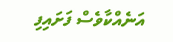އަނެއްކާވެސް ފަށައިފި